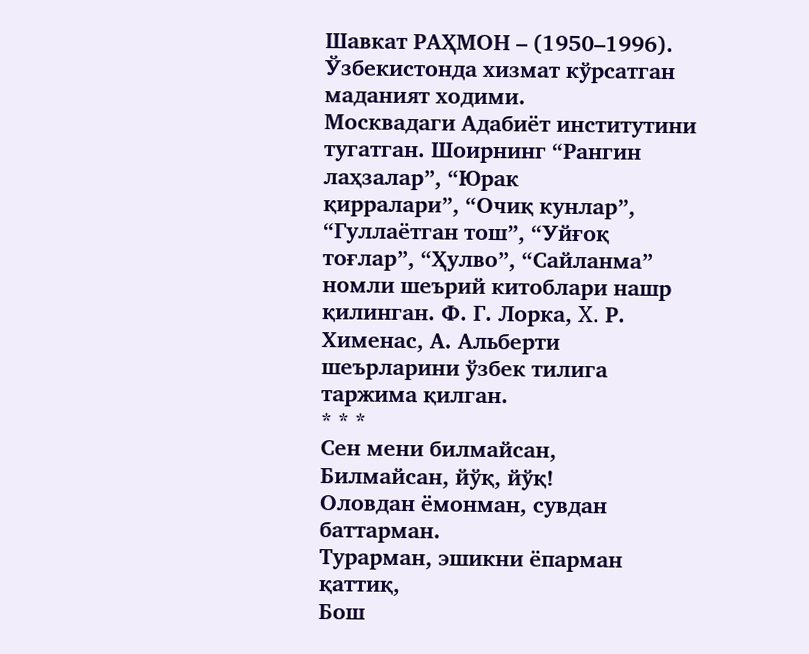Шавкат РАҲМОН – (1950–1996). Ўзбекистонда хизмат кўрсатган маданият ходими.
Москвадаги Адабиёт институтини тугатган. Шоирнинг “Рангин лаҳзалар”, “Юрак
қирралари”, “Очиқ кунлар”, “Гуллаётган тош”, “Уйғоқ тоғлар”, “Ҳулво”, “Сайланма”
номли шеърий китоблари нашр қилинган. Ф. Г. Лорка, X. Р. Хименас, А. Альберти
шеърларини ўзбек тилига таржима қилган.
* * *
Сен мени билмайсан,
Билмайсан, йўқ, йўқ!
Оловдан ёмонман, сувдан баттарман.
Турарман, эшикни ёпарман қаттиқ,
Бош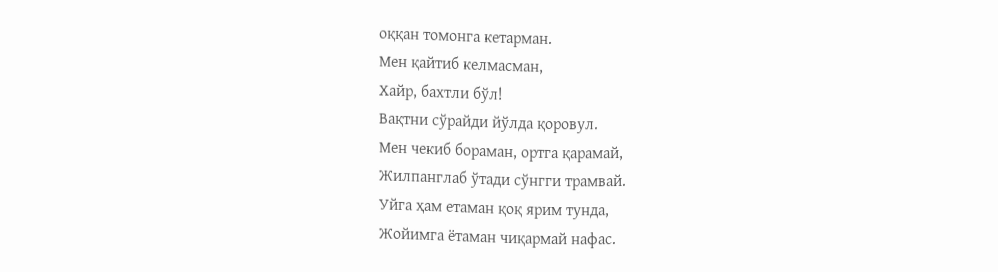оққан томонга кетарман.
Мен қайтиб келмасман,
Хайр, бахтли бўл!
Вақтни сўрайди йўлда қоровул.
Мен чекиб бораман, ортга қарамай,
Жилпанглаб ўтади сўнгги трамвай.
Уйга ҳам етаман қоқ ярим тунда,
Жойимга ётаман чиқармай нафас.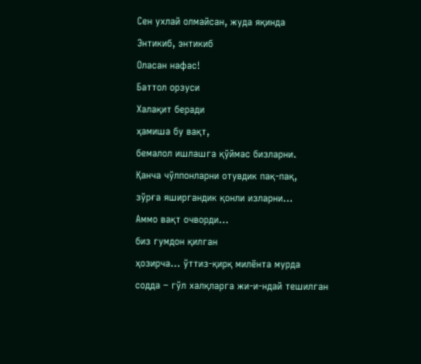Сен ухлай олмайсан, жуда яқинда
Энтикиб, энтикиб
Оласан нафас!
Баттол орзуси
Халақит беради
ҳамиша бу вақт,
бемалол ишлашга қўймас бизларни.
Қанча чўлпонларни отувдик пақ-пақ,
зўрға яширгандик қонли изларни…
Аммо вақт очворди…
биз гумдон қилган
ҳозирча… ўттиз-қирқ милёнта мурда
содда – гўл халқларга жи-и-ндай тешилган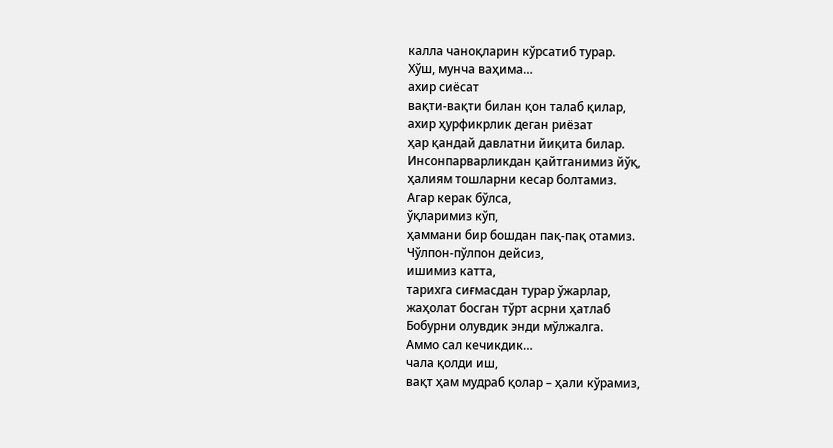калла чаноқларин кўрсатиб турар.
Хўш, мунча ваҳима…
ахир сиёсат
вақти-вақти билан қон талаб қилар,
ахир ҳурфикрлик деган риёзат
ҳар қандай давлатни йиқита билар.
Инсонпарварликдан қайтганимиз йўқ,
ҳалиям тошларни кесар болтамиз.
Агар керак бўлса,
ўқларимиз кўп,
ҳаммани бир бошдан пақ-пақ отамиз.
Чўлпон-пўлпон дейсиз,
ишимиз катта,
тарихга сиғмасдан турар ўжарлар,
жаҳолат босган тўрт асрни ҳатлаб
Бобурни олувдик энди мўлжалга.
Аммо сал кечикдик…
чала қолди иш,
вақт ҳам мудраб қолар – ҳали кўрамиз,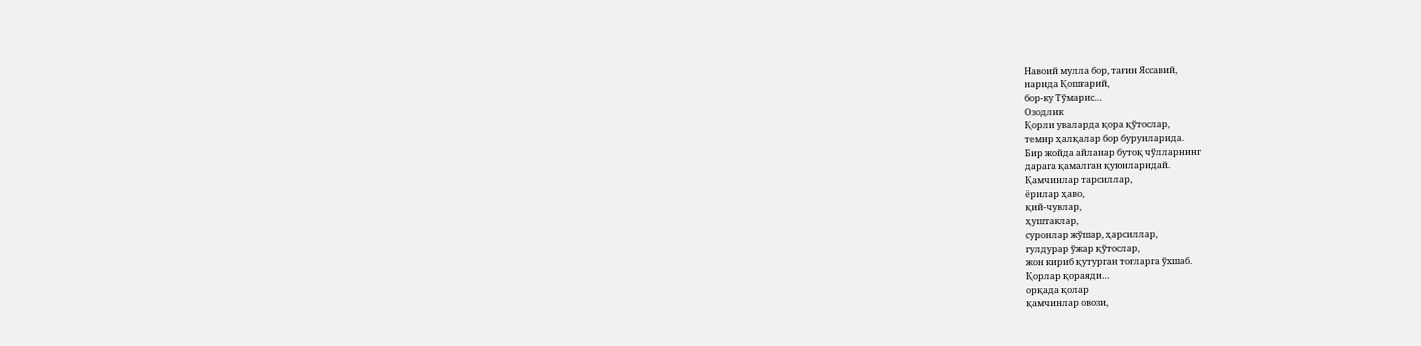Навоий мулла бор, тағин Яссавий,
нарида Қошғарий,
бор-ку Тўмарис…
Озодлик
Қорли уваларда қора қўтослар,
темир ҳалқалар бор бурунларида.
Бир жойда айланар бутоқ чўлларнинг
дарага қамалган қуюнларидай.
Қамчинлар тарсиллар,
ёрилар ҳаво,
қий-чувлар,
ҳуштаклар,
суронлар жўшар, ҳарсиллар,
гулдурар ўжар қўтослар,
жон кириб қутурган тоғларга ўхшаб.
Қорлар қораяди…
орқада қолар
қамчинлар овози,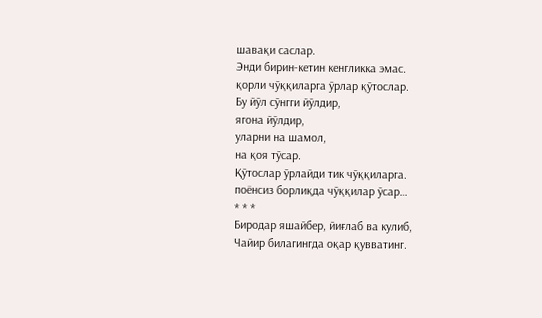шавақи саслар.
Энди бирин-кетин кенгликка эмас.
қорли чўққиларга ўрлар қўтослар.
Бу йўл сўнгги йўлдир,
ягона йўлдир,
уларни на шамол,
на қоя тўсар.
Қўтослар ўрлайди тик чўққиларга.
поёнсиз борлиқда чўққилар ўсар…
* * *
Биродар яшайбер, йиғлаб ва кулиб,
Чайир билагингда оқар қувватинг.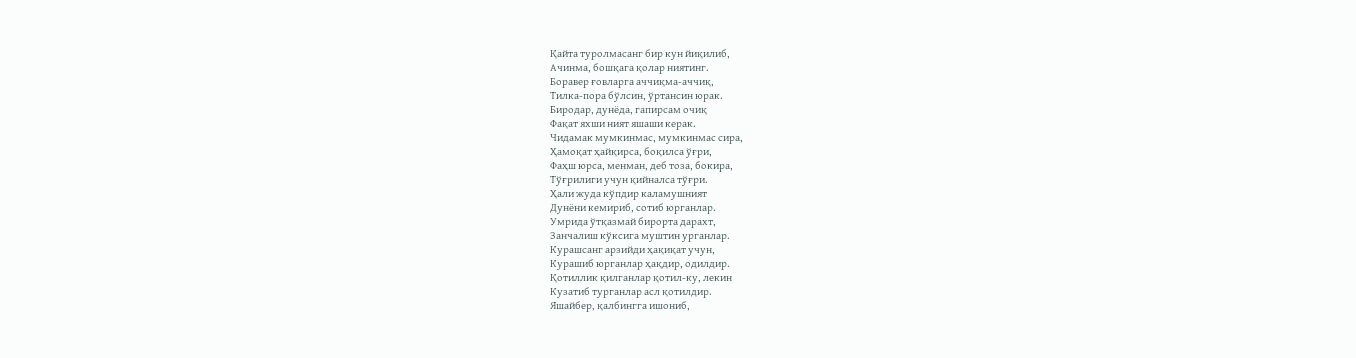Қайта туролмасанг бир кун йиқилиб,
Ачинма, бошқага қолар ниятинг.
Боравер ғовларга аччиқма-аччиқ,
Тилка-пора бўлсин, ўртансин юрак.
Биродар, дунёда, гапирсам очиқ
Фақат яхши ният яшаши керак.
Чидамак мумкинмас, мумкинмас сира,
Ҳамоқат ҳайқирса, боқилса ўғри,
Фаҳш юрса, менман, деб тоза, бокира,
Тўғрилиги учун қийналса тўғри.
Ҳали жуда кўпдир каламушният
Дунёни кемириб, сотиб юрганлар.
Умрида ўтқазмай бирорта дарахт,
Занчалиш кўксига муштин урганлар.
Курашсанг арзийди ҳақиқат учун,
Курашиб юрганлар ҳақдир, одилдир.
Қотиллик қилганлар қотил-ку, лекин
Кузатиб турганлар асл қотилдир.
Яшайбер, қалбингга ишониб,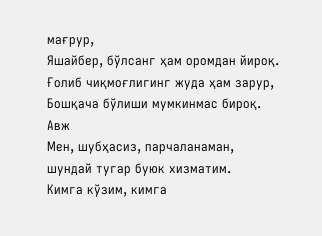мағрур,
Яшайбер, бўлсанг ҳам оромдан йироқ.
Ғолиб чиқмоғлигинг жуда ҳам зарур,
Бошқача бўлиши мумкинмас бироқ.
Авж
Мен, шубҳасиз, парчаланаман,
шундай тугар буюк хизматим.
Кимга кўзим, кимга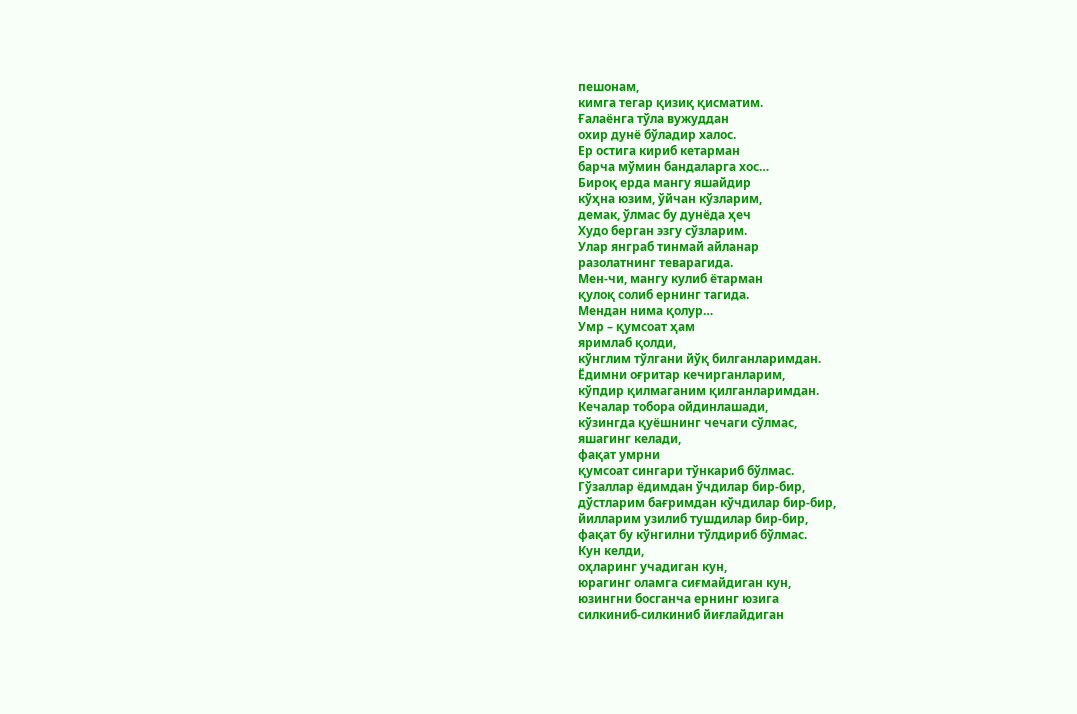пешонам,
кимга тегар қизиқ қисматим.
Ғалаёнга тўла вужуддан
охир дунё бўладир халос.
Ер остига кириб кетарман
барча мўмин бандаларга хос…
Бироқ ерда мангу яшайдир
кўҳна юзим, ўйчан кўзларим,
демак, ўлмас бу дунёда ҳеч
Худо берган эзгу сўзларим.
Улар янграб тинмай айланар
разолатнинг теварагида.
Мен-чи, мангу кулиб ётарман
қулоқ солиб ернинг тагида.
Мендан нима қолур…
Умр – қумсоат ҳам
яримлаб қолди,
кўнглим тўлгани йўқ билганларимдан.
Ёдимни оғритар кечирганларим,
кўпдир қилмаганим қилганларимдан.
Кечалар тобора ойдинлашади,
кўзингда қуёшнинг чечаги сўлмас,
яшагинг келади,
фақат умрни
қумсоат сингари тўнкариб бўлмас.
Гўзаллар ёдимдан ўчдилар бир-бир,
дўстларим бағримдан кўчдилар бир-бир,
йилларим узилиб тушдилар бир-бир,
фақат бу кўнгилни тўлдириб бўлмас.
Кун келди,
оҳларинг учадиган кун,
юрагинг оламга сиғмайдиган кун,
юзингни босганча ернинг юзига
силкиниб-силкиниб йиғлайдиган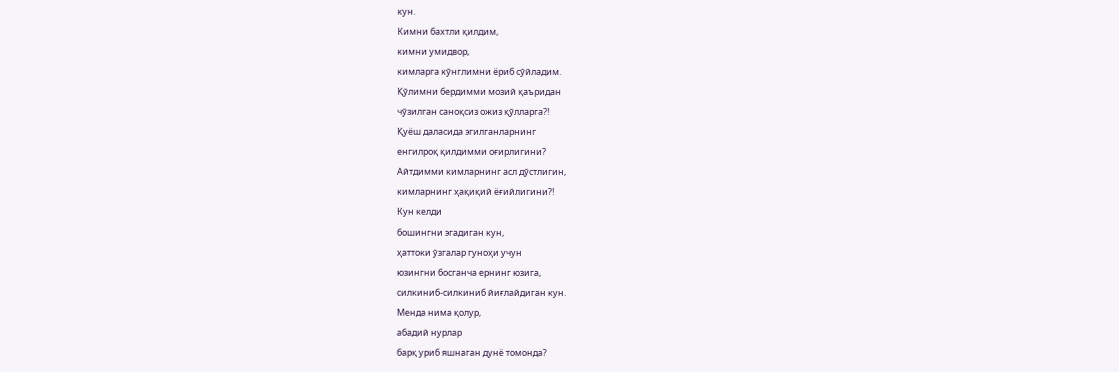кун.
Кимни бахтли қилдим,
кимни умидвор,
кимларга кўнглимни ёриб сўйладим.
Қўлимни бердимми мозий қаъридан
чўзилган саноқсиз ожиз қўлларга?!
Қуёш даласида эгилганларнинг
енгилроқ қилдимми оғирлигини?
Айтдимми кимларнинг асл дўстлигин,
кимларнинг ҳақиқий ёғийлигини?!
Кун келди
бошингни эгадиган кун,
ҳаттоки ўзгалар гуноҳи учун
юзингни босганча ернинг юзига,
силкиниб-силкиниб йиғлайдиган кун.
Менда нима қолур,
абадий нурлар
барқ уриб яшнаган дунё томонда?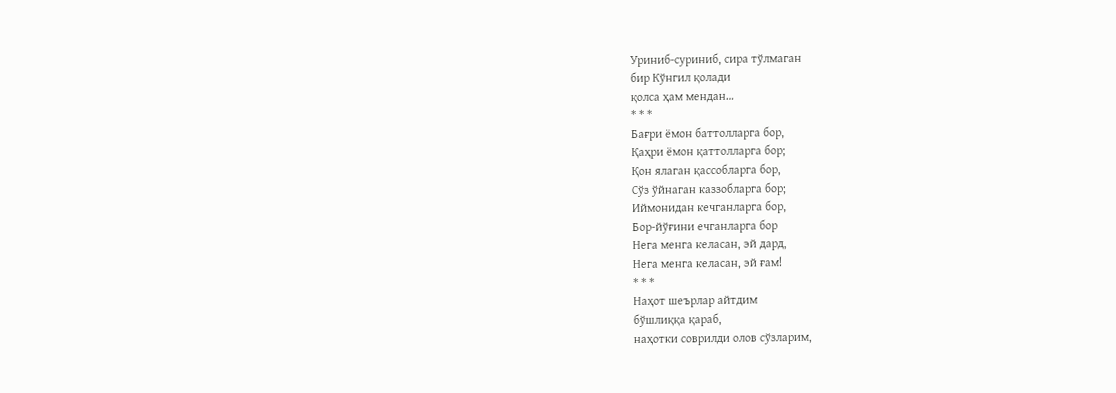Уриниб-суриниб, сира тўлмаган
бир Кўнгил қолади
қолса ҳам мендан…
* * *
Бағри ёмон баттолларга бор,
Қаҳри ёмон қаттолларга бор;
Қон ялаган қассобларга бор,
Сўз ўйнаган каззобларга бор;
Иймонидан кечганларга бор,
Бор-йўғини ечганларга бор
Нега менга келасан, эй дард,
Нега менга келасан, эй ғам!
* * *
Наҳот шеърлар айтдим
бўшлиққа қараб,
наҳотки соврилди олов сўзларим,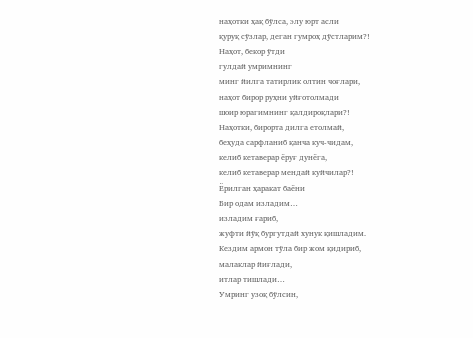наҳотки ҳақ бўлса, элу юрт асли
қуруқ сўзлар, деган гумроҳ дўстларим?!
Наҳот, бекор ўтди
гулдай умримнинг
минг йилга татирлик олтин чоғлари,
наҳот бирор руҳни уйғотолмади
шоир юрагимнинг қалдироқлари?!
Наҳотки, бирорта дилга етолмай,
беҳуда сарфланиб қанча куч-чидам,
келиб кетаверар ёруғ дунёга,
келиб кетаверар мендай куйчилар?!
Ёрилган ҳаракат баёни
Бир одам изладим…
изладим ғариб,
жуфти йўқ бургутдай хунук қишладим.
Кездим армон тўла бир жом қидириб,
малаклар йиғлади,
итлар тишлади…
Умринг узоқ бўлсин,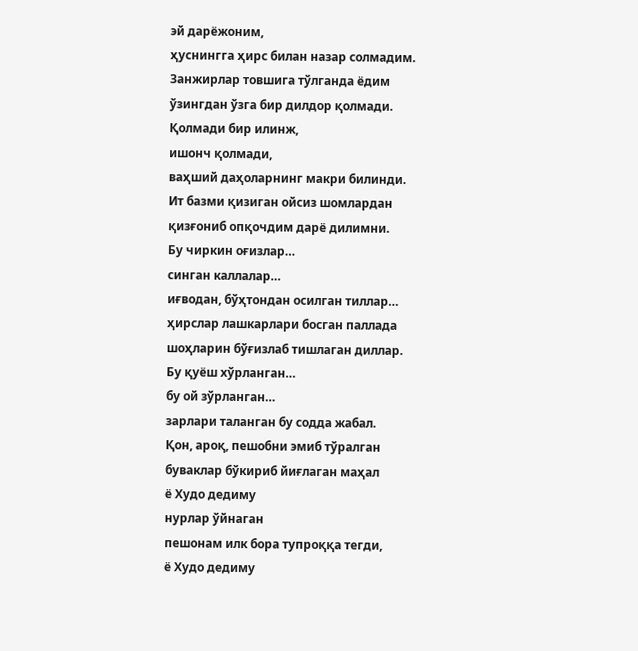эй дарёжоним,
ҳуснингга ҳирс билан назар солмадим.
Занжирлар товшига тўлганда ёдим
ўзингдан ўзга бир дилдор қолмади.
Қолмади бир илинж,
ишонч қолмади,
ваҳший даҳоларнинг макри билинди.
Ит базми қизиган ойсиз шомлардан
қизғониб опқочдим дарё дилимни.
Бу чиркин оғизлар…
синган каллалар…
иғводан, бўҳтондан осилган тиллар…
ҳирслар лашкарлари босган паллада
шоҳларин бўғизлаб тишлаган диллар.
Бу қуёш хўрланган…
бу ой зўрланган…
зарлари таланган бу содда жабал.
Қон, ароқ, пешобни эмиб тўралган
буваклар бўкириб йиғлаган маҳал
ё Худо дедиму
нурлар ўйнаган
пешонам илк бора тупроққа тегди,
ё Худо дедиму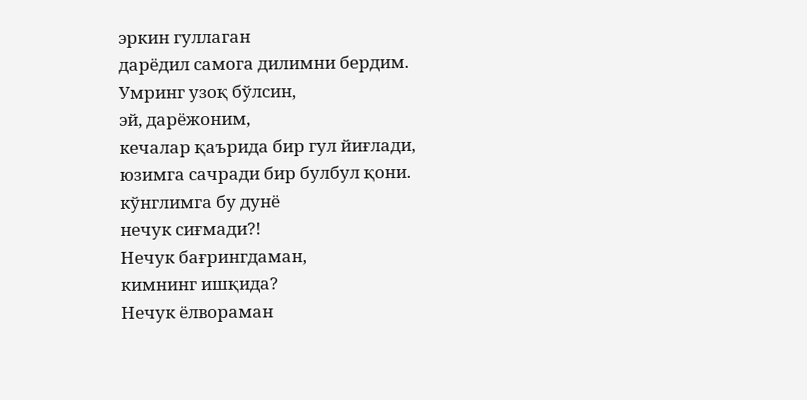эркин гуллаган
дарёдил самога дилимни бердим.
Умринг узоқ бўлсин,
эй, дарёжоним,
кечалар қаърида бир гул йиғлади,
юзимга сачради бир булбул қони.
кўнглимга бу дунё
нечук сиғмади?!
Нечук бағрингдаман,
кимнинг ишқида?
Нечук ёлвораман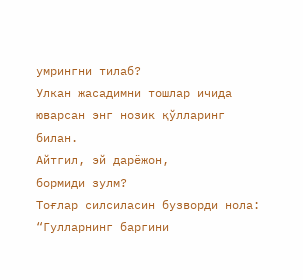умрингни тилаб?
Улкан жасадимни тошлар ичида
юварсан энг нозик қўлларинг билан.
Айтгил, эй дарёжон,
бормиди зулм?
Тоғлар силсиласин бузворди нола:
“Гулларнинг баргини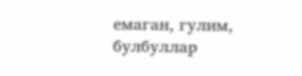емаган, гулим,
булбуллар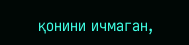қонини ичмаган,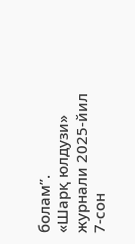болам”.
«Шарқ юлдузи» журнали 2025-йил 7-сон